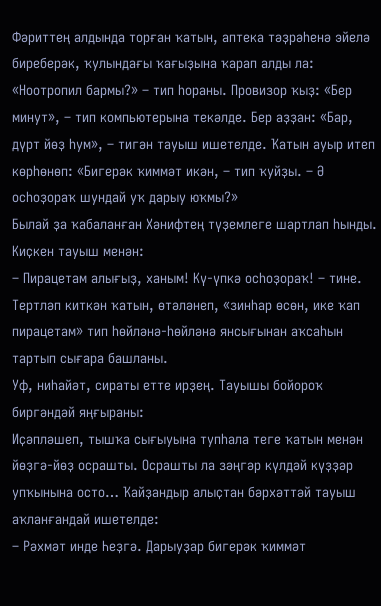Фәриттең алдында торған ҡатын, аптека тәҙрәһенә эйелә биреберәк, ҡулындағы ҡағыҙына ҡарап алды ла: «Ноотропил бармы?» – тип һораны. Провизор ҡыҙ: «Бер минут», – тип компьютерына текәлде. Бер аҙҙан: «Бар, дүрт йөҙ һум», – тигән тауыш ишетелде. Ҡатын ауыр итеп көрһөнөп: «Бигерәк ҡиммәт икән, – тип ҡуйҙы. – Ә осһоҙораҡ шундай уҡ дарыу юҡмы?»
Былай ҙа ҡабаланған Хәнифтең түҙемлеге шартлап һынды. Киҫкен тауыш менән:
– Пирацетам алығыҙ, ханым! Кү-үпкә осһоҙораҡ! – тине.
Тертләп киткән ҡатын, өтәләнеп, «зинһар өсөн, ике ҡап пирацетам» тип һөйләнә-һөйләнә янсығынан аҡсаһын тартып сығара башланы.
Уф, ниһайәт, сираты етте ирҙең. Тауышы бойороҡ биргәндәй яңғыраны:
Иҫәпләшеп, тышҡа сығыуына тупһала теге ҡатын менән йөҙгә-йөҙ осрашты. Осрашты ла зәңгәр күлдәй күҙҙәр упҡынына осто… Ҡайҙандыр алыҫтан бәрхәттәй тауыш аҡланғандай ишетелде:
– Рәхмәт инде Һеҙгә. Дарыуҙар бигерәк ҡиммәт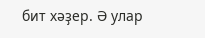бит хәҙер. Ә улар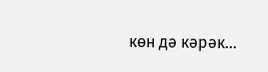көн дә кәрәк...